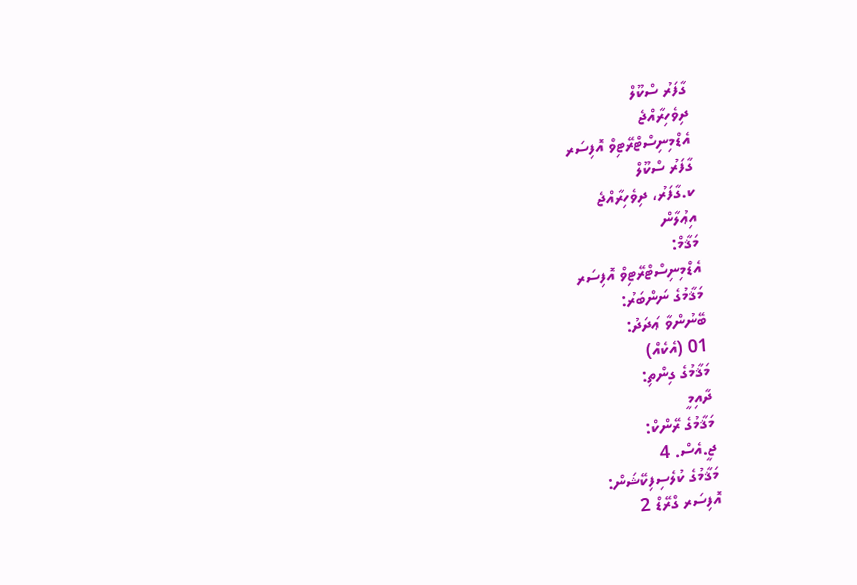ގާފަރު ސްކޫލް
ދިވެހިރާއްޖެ
އެޑްމިނިސްޓްރޭޓިވް އޮފިސަރ
ގާފަރު ސްކޫލް
ކ.ގާފަރު، ދިވެހިރާއްޖެ
އިޢުލާން
މަޤާމް:
އެޑްމިނިސްޓްރޭޓިވް އޮފިސަރ
މަޤާމުގެ ނަންބަރު:
ބޭނުންވާ ޢަދަދު:
01 (އެކެއް)
މަޤާމުގެ ގިންތި:
ދާއިމީ
މަޤާމުގެ ރޭންކް:
ޖީ.އެސް. 4
މަޤާމުގެ ކުލެސިފިކޭޝަން:
އޮފިސަރ ގްރޭޑް 2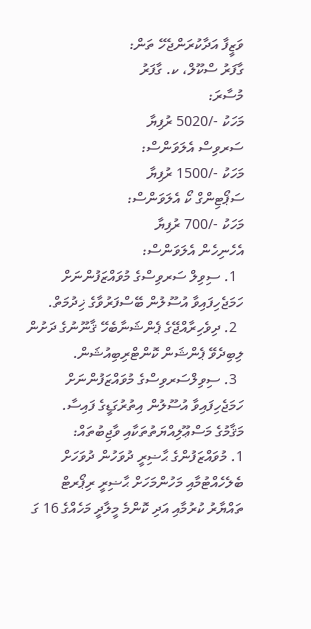ވަޒީފާ އަދާކުރަންޖެހޭ ތަން:
ގާފަރު ސްކޫލް، ކ. ގާފަރު
މުސާރަ:
މަހަކު -/5020 ރުފިޔާ
ސަރވިސް އެލަވަންސް:
މަހަކު -/1500 ރުފިޔާ
ސަޕޯޓިންގް ކޯ އެލަވަންސް:
މަހަކު -/700 ރުފިޔާ
އެހެނިހެން އެލަވަންސް:
  1. ސިވިލް ސަރވިސްގެ މުވައްޒަފުންނަށް ހަމަޖެހިފައިވާ އުސޫލުން ބޭސްފަރުވާގެ ޚިދުމަތް.
  2. ދިވެހިރާއްޖޭގެ ޕެންޝަނާބެހޭ ޤާނޫނުގެ ދަށުން ލިބިދެވޭ ޕެންޝަން ކޮންޓްރިބިއުޝަން.
  3. ސިވިލްސަރވިސްގެ މުވައްޒަފުންނަށް ހަމަޖެހިފައިވާ އުސޫލުން އިތުރުގަޑީގެ ފައިސާ.
މަޤާމުގެ މަސްޢޫލިއްޔަތުތަކާއި ވާޖިބުތައް:
1. މުވައްޒަފުންގެ ޙާޟިރީ ދުވަހުން ދުވަހަށް ބެލެހެއްޓުމާއި މަހުންމަހަށް ޙާޟިރީ ރިޕޯރޓް ތައްޔާރު ކުރުމާއި އަދި ކޮންމެ މީލާދީ މަހެއްގެ 16 ގަ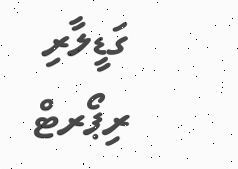ގަޑީލާރި ރިޕޯރޓް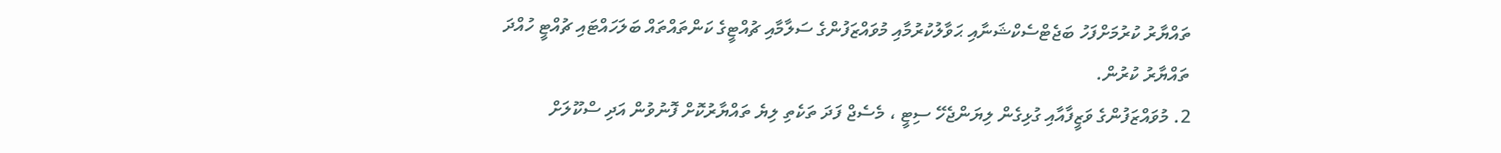ތައްޔާރު ކުރުމަށްފަހު ބަޖެޓްސެކްޝަނާއި ޙަވާލުކުރުމާއި މުވައްޒަފުންގެ ސަލާމާއި ޗުއްޓީގެ ކަންތައްތައް ބަލަހައްޓައި ޗުއްޓީ ހުއްދަ ތައްޔާރު ކުރުން.
2. މުވައްޒަފުންގެ ވަޒީފާއާއި ގުޅިގެން ލިޔަންޖެހޭ ސިޓީ ، މެސެޖް ފަދަ ތަކެތި ލިޔެ ތައްޔާރުކޮށް ފޮނުވުން އަދި ސްކޫލަށް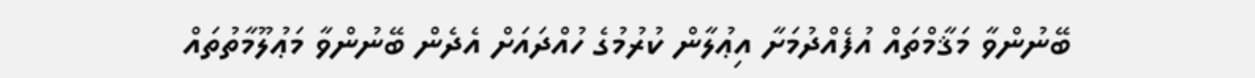ބޭނުންވާ މަޤާމްތައް އުފެއްދުމަށާ އިޢުލާން ކުރުމުގެ ހުއްދައަށް އެދެން ބޭނުންވާ މަޢުލޫމާތުތައް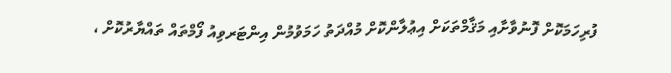ފުރިހަމަކޮށް ފޮނުވާށާއި މަޤާމްތަކަށް އިޢުލާންކޮށް މުއްދަތު ހަމަވުމުން އިންޓަރވިއު ފޯމްތައް ތައްޔާރުކޮށް ،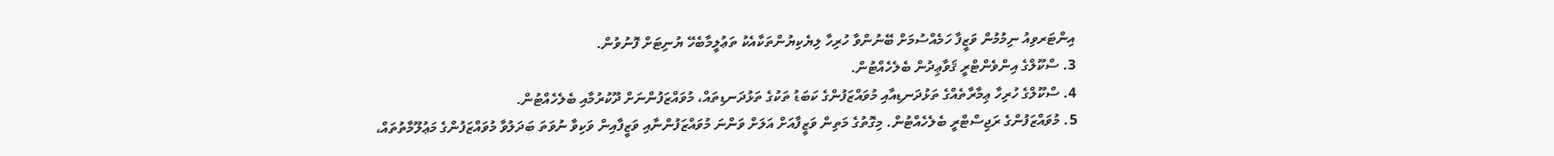އިންޓަރވިއު ނިމުމުން ވަޒީފާ ހަމެއްސުމަށް ބޭނުންވާ ހުރިހާ ލިޔެކިޔުންތަކާއެކު ތަޢުލީމާބެހޭ ޔުނިޓަށް ފޮނުވުން.
3. ސްކޫލްގެ އިންވެންޓްރީ ޤަވާޢިދުން ބެލެހެއްޓުން.
4. ސްކޫލްގެ ހުރިހާ ޢިމާރާތެއްގެ ތަޅުދަނޑިއާއި މުވައްޒަފުންގެ ކަބަޑު ތަކުގެ ތަޅުދަނޑިތައް، މުވައްޒަފުންނަށް ދޫކުރުމާއި ބެލެހެއްޓުން.
5. މުވައްޒަފުންގެ ރަޖިސްޓްރީ ބެލެހެއްޓުން. މިގޮތުގެ މަތިން ވަޒީފާއަށް އަލަށް ވަންނަ މުވައްޒަފުންނާއި ވަޒީފާއިން ވަކިވާ ނުވަތަ ބަދަލުވާ މުވައްޒަފުންގެ މަޢުލޫމާތުތައް،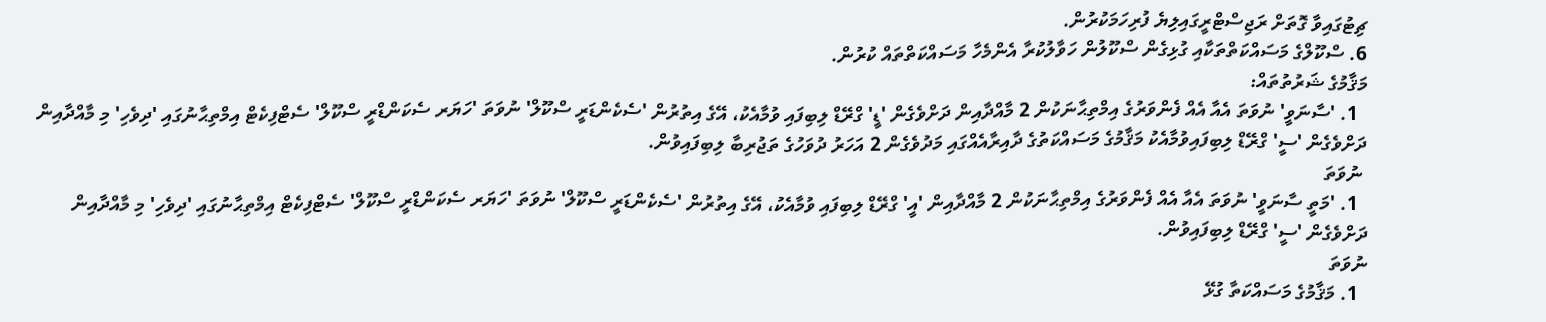ޗިޓުގައިވާ ގޮތަށް ރަޖިސްޓްރީގައިލިޔެ ފުރިހަމަކުރުން.
6. ސްކޫލްގެ މަސައްކަތްތަކާއި ގުޅިގެން ސްކޫލުން ހަވާލުކުރާ އެންމެހާ މަސައްކަތްތައް ކުރުން.
މަޤާމުގެ ޝަރުތުތައް:
  1. 'ސާނަވީ' ނުވަތަ އެއާ އެއް ފެންވަރުގެ އިމްތިޙާނަކުން 2 މާއްދާއިން ދަށްވެގެން 'ޑީ' ގްރޭޑް ލިބިފައި ވުމާއެކު، އޭގެ އިތުރުން 'ސެކެންޑަރީ ސްކޫލް' ނުވަތަ 'ހަޔަރ ސެކަންޑްރީ ސްކޫލް' ސެޓްފިކެޓް އިމްތިޙާނުގައި 'ދިވެހި' މި މާއްދާއިން ދަށްވެގެން 'ސީ' ގްރޭޑް ލިބިފައިވުމާއެކު މަޤާމުގެ މަސައްކަތުގެ ދާއިރާއެއްގައި މަދުވެގެން 2 އަހަރު ދުވަހުގެ ތަޖުރިބާ ލިބިފައިވުން.
 ނުވަތަ
  1. 'މަތީ ސާނަވީ' ނުވަތަ އެއާ އެއް ފެންވަރުގެ އިމްތިޙާނަކުން 2 މާއްދާއިން 'އީ' ގްރޭޑް ލިބިފައި ވުމާއެކު، އޭގެ އިތުރުން 'ސެކެންޑަރީ ސްކޫލް' ނުވަތަ 'ހަޔަރ ސެކަންޑްރީ ސްކޫލް' ސެޓްފިކެޓް އިމްތިޙާނުގައި 'ދިވެހި' މި މާއްދާއިން ދަށްވެގެން 'ސީ' ގްރޭޑް ލިބިފައިވުން.
ނުވަތަ
  1. މަޤާމުގެ މަސައްކަތާ ގުޅޭ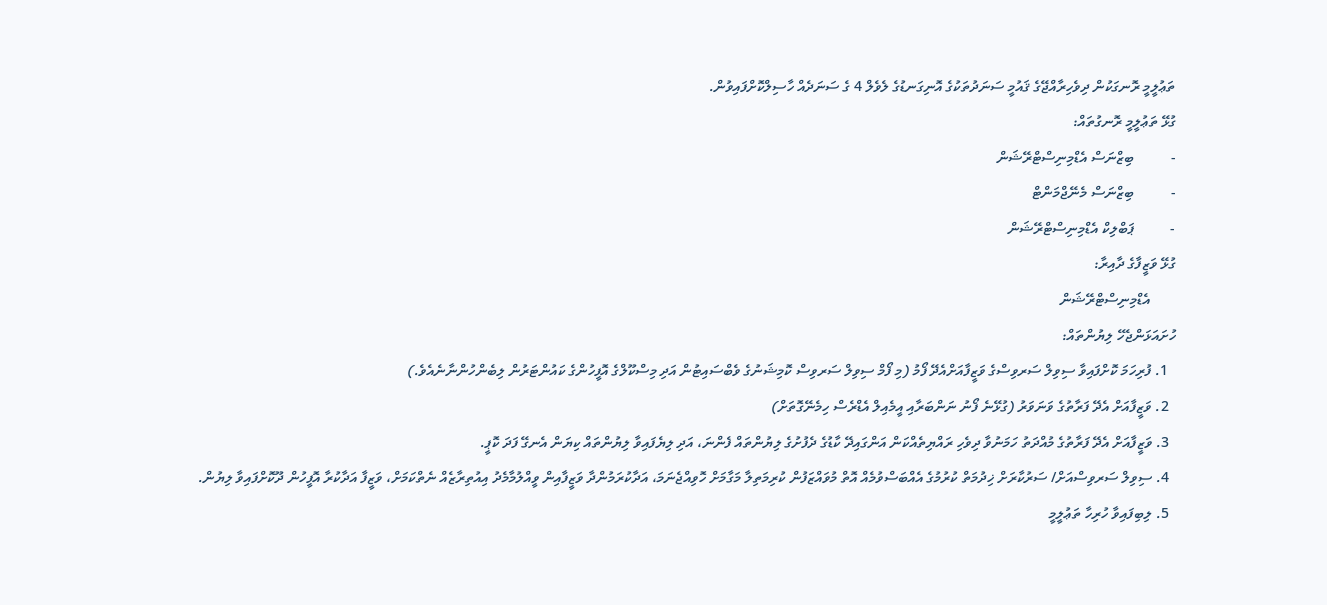ތަޢުލީމީ ރޮނގަކުން ދިވެހިރާއްޖޭގެ ޤައުމީ ސަނަދުތަކުގެ އޮނިގަނޑުގެ ލެވެލް 4 ގެ ސަނަދެއް ހާސިލްކޮށްފައިވުން.
ގުޅޭ ތަޢުލީމީ ރޮނގުތައް:
-          ބިޒްނަސް އެޑްމިނިސްޓްރޭޝަން
-          ބިޒްނަސް މެނޭޖްމަންޓް
-          ޕަބްލިކް އެޑްމިނިސްޓްރޭޝަން
ގުޅޭ ވަޒީފާގެ ދާއިރާ:
       އެޑްމިނިސްޓްރޭޝަން
ހުށައަޅަންޖެހޭ ލިޔުންތައް:
  1. ފުރިހަމަ ކޮށްފައިވާ ސިވިލް ސަރވިސްގެ ވަޒީފާއަށްއެދޭ ފޯމު (މި ފޯމް ސިވިލް ސަރވިސް ކޮމިޝަނުގެ ވެބްސައިޓުން އަދި މިސްކޫލްގެ އޮފީހުންގެ ކައުންޓަރުން ލިބެންހުންނާނެއެވެ.)
  2. ވަޒީފާއަށް އެދޭ ފަރާތުގެ ވަނަވަރު (ގުޅޭނެ ފޯނު ނަންބަރާއި އީމެއިލް އެޑްރެސް ހިމެނޭގޮތަށް)
  3. ވަޒީފާއަށް އެދޭ ފަރާތުގެ މުއްދަތު ހަމަނުވާ ދިވެހި ރައްޔިތެއްކަން އަންގައިދޭ ކާޑުގެ ދެފުށުގެ ލިޔުންތައް ފެންނަ، އަދި ލިޔެފައިވާ ލިޔުންތައް ކިޔަން އެނގޭ ފަދަ ކޮޕީ.
  4. ސިވިލް ސަރވިސްއަށް/ ސަރުކާރަށް ޚިދުމަތް ކުރުމުގެ އެއްބަސްވުމެއް އޮތް މުވައްޒަފުން ކުރިމަތިލާ މަގާމަށް ހޮވިއްޖެނަމަ، އަދާކުރަމުންދާ ވަޒީފާއިން ވީއްލުމާމެދު އިއުތިރާޒެއް ނެތްކަމަށް، ވަޒީފާ އަދާކުރާ އޮފީހުން ދޫކޮށްފައިވާ ލިޔުން.
  5. ލިބިފައިވާ ހުރިހާ ތަޢުލީމީ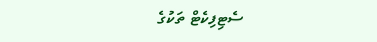ސެޓިފިކެޓް ތަކުގެ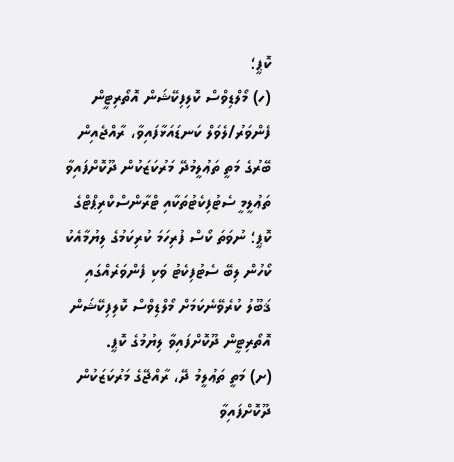ކޮޕީ؛
(ހ) މޯލްޑިވްސް ކޮލިފިކޭޝަން އޮތޯރިޓީން ފެންވަރު/ލެވަލް ކަނޑައަޅާފައިވާ، ރާއްޖެއިން ބޭރުގެ މަތީ ތަޢުލީމުދޭ މަރުކަޒަކުން ދޫކޮށްފައިވާ ތަޢުލީމީ ސެޓުފިކެޓުތަކާއި ޓްރާންސްކްރިޕްޓްގެ ކޮޕީ؛ ނުވަތަ ކޯސް ފުރިހަމަ ކުރިކަމުގެ ލިޔުމާއެކު ކޯހުން ލިބޭ ސެޓުފިކެޓު ވަކި ފެންވަރެއްގައި ޤަބޫލު ކުރެވޭނެކަމަށް މޯލްޑިވްސް ކޮލިފިކޭޝަން އޮތޯރިޓީން ދޫކޮށްފައިވާ ލިޔުމުގެ ކޮޕީ.
(ށ) މަތީ ތަޢުލީމު ދޭ، ރާއްޖޭގެ މަރުކަޒަކުން ދޫކޮށްފައިވާ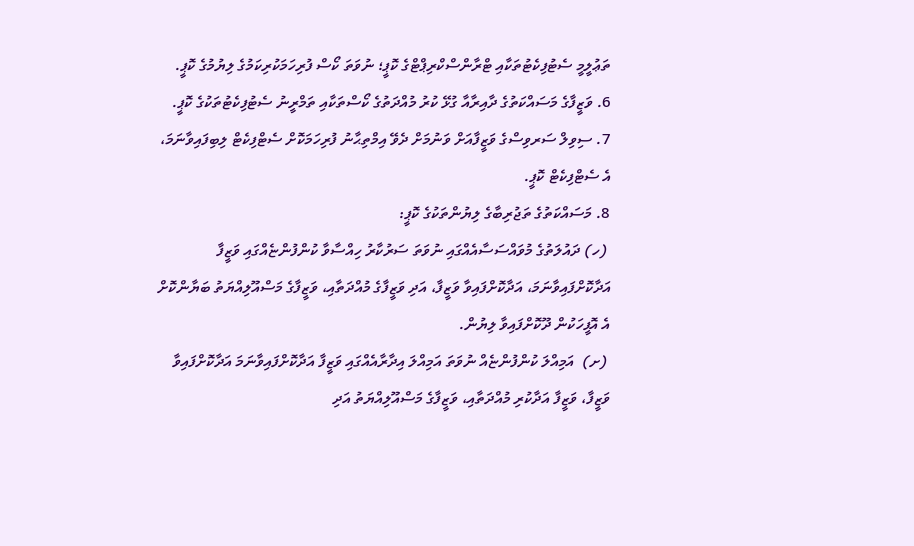ތަޢުލީމީ ސެޓުފިކެޓުތަކާއި ޓްރާންސްކްރިޕްޓްގެ ކޮޕީ؛ ނުވަތަ ކޯސް ފުރިހަމަކުރިކަމުގެ ލިޔުމުގެ ކޮޕީ.
6. ވަޒީފާގެ މަސައްކަތުގެ ދާއިރާއާ ގުޅޭ ކުރު މުއްދަތުގެ ކޯސްތަކާއި ތަމްރީނު ސެޓުފިކެޓުތަކުގެ ކޮޕީ.
7. ސިވިލް ސަރވިސްގެ ވަޒީފާއަށް ވަނުމަށް ދެވޭ އިމްތިޙާނު ފުރިހަމަކޮށް ސެޓްފިކެޓް ލިބިފައިވާނަމަ، އެ ސެޓްފިކެޓް ކޮޕީ.
8. މަސައްކަތުގެ ތަޖުރިބާގެ ލިޔުންތަކުގެ ކޮޕީ:
 (ހ) ދައުލަތުގެ މުވައްސަސާއެއްގައި ނުވަތަ ސަރުކާރު ހިއްސާވާ ކުންފުންޏެއްގައި ވަޒީފާ އަދާކޮށްފައިވާނަމަ، އަދާކޮށްފައިވާ ވަޒީފާ، އަދި ވަޒީފާގެ މުއްދަތާއި، ވަޒީފާގެ މަސްއޫލިއްޔަތު ބަޔާންކޮށް އެ އޮފީހަކުން ދޫކޮށްފައިވާ ލިޔުން.
 (ށ)  އަމިއްލަ ކުންފުންޏެއް ނުވަތަ އަމިއްލަ އިދާރާއެއްގައި ވަޒީފާ އަދާކޮށްފައިވާނަމަ އަދާކޮށްފައިވާ ވަޒީފާ، ވަޒީފާ އަދާކުރި މުއްދަތާއި، ވަޒީފާގެ މަސްއޫލިއްޔަތު އަދި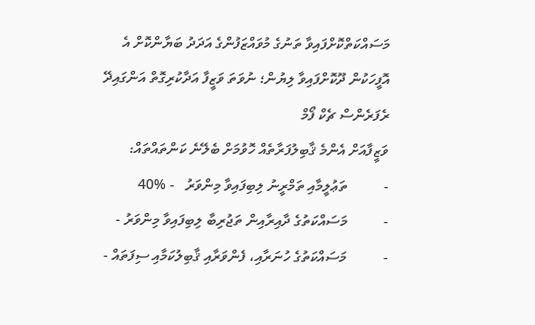މަސައްކަތްކޮށްފައިވާ ތަނުގެ މުވައްޒަފުންގެ އަދަދު ބަޔާންކޮށް އެ އޮފީހަކުން ދޫކޮށްފައިވާ ލިޔުން؛ ނުވަތަ ވަޒީފާ އަދާކުރިގޮތް އަންގައިދޭ ރެފަރެންސް ޗެކް ފޯމް
ވަޒީފާއަށް އެންމެ ޤާބިލުފަރާތެއް ހޮވުމަށް ބެލޭނެ ކަންތައްތައް:
-          ތަޢުލީމާއި ތަމްރީނު ލިބިފައިވާ މިންވަރު   - %40
-          މަސައްކަތުގެ ދާއިރާއިން ތަޖުރިބާ ލިބިފައިވާ މިންވަރު -
-          މަސައްކަތުގެ ހުނަރާއި، ފެންވަރާއި ޤާބިލުކަމާއި ސިފަތައް -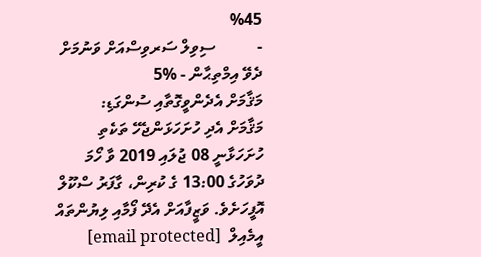%45
-          ސިވިލް ސަރވިސްއަށް ވަނުމަށް ދެވޭ އިމްތިޙާން - %5
މަޤާމަށް އެދެންވީގޮތާއި ސުންގަޑި:
މަޤާމަށް އެދި ހުށަހަޅަންޖެހޭ ތަކެތި ހުށަހަޅާނީ 08 ޖުލައި 2019 ވާ ހޯމަ ދުވަހުގެ 13:00 ގެ ކުރިން، ގާފަރު ސްކޫލް އޮފީހަށެވެ. ވަޒީފާއަށް އެދޭ ފޯމާއި ލިޔުންތައް އީމެއިލް  [email protected]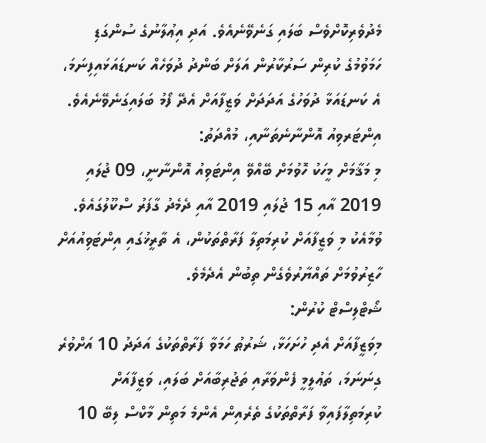މެދުވެރިކޮށްވެސް ބަލައި ގަނެވޭނެއެވެ. އަދި އިޢުލާނުގެ ސުންގަޑި ހަމަވުމުގެ ކުރިން ސަރުކާރުން އަލަށް ބަންދު ދުވަހެއް ކަނޑައަޅައިފިނަމަ، އެ ކަނޑައަޅާ ދުވަހުގެ އަދަދަށް ވަޒީފާއަށް އެދޭ ފޯމު ބަލައިގަނެވޭނެއެވެ.
އިންޓަރވިއު އޮންނާނެތަނާއި، މުއްދަތު:
މި މަޤާމަށް މީހަކު ހޮވުމަށް ބޭއްވޭ އިންޓަވިއު އޮންނާނީ، 09 ޖުލައި 2019 އާއި 15 ޖުލައި 2019 އާއި ދެމެދު ގާފަރު ސްކޫލުގައެވެ. ވުމާއެކު މި ވަޒީފާއަށް ކުރިމަތިލާ ފަރާތްތަކުން، އެ ތާރީޚުގައި އިންޓަވިއުއަށް ހާޒިރުވުމަށް ތައްޔާރުވެގެން ތިބުން އެދެމެވެ.
ޝޯޓްލިސްޓް ކުރުން:
މިވަޒީފާއަށް އެދި ހުށަހަޅާ، ޝަރުޠު ހަމަވާ ފަރާތްތަކުގެ އަދަދު 10 އަށްވުރެ ގިނަނަމަ، ތަޢުލީމީ ފެންވަރާއި ތަޖުރިބާއަށް ބަލައި، ވަޒީފާއަށް ކުރިމަތިލާފައިވާ ފަރާތްތަކުގެ ތެރެއިން އެންމެ މަތިން މާކްސް ލިބޭ 10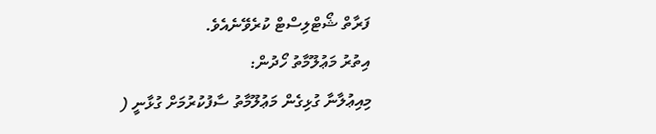ފަރާތް ޝޯޓްލިސްޓް ކުރެވޭނެއެވެ.
އިތުރު މަޢުލޫމާތު ހޯދުން:
މިއިޢުލާނާ ގުޅިގެން މަޢުލޫމާތު ސާފުކުރުމަށް ގުޅާނީ (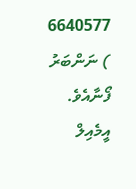6640577    ) ނަންބަރު ފޯނާއެވެ.
އީމެއިލް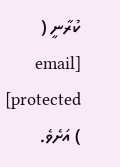ކުރާނީ ( [email protected] ) އަށެވެ.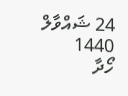24 ޝައްވާލް 1440
ހޯދާ